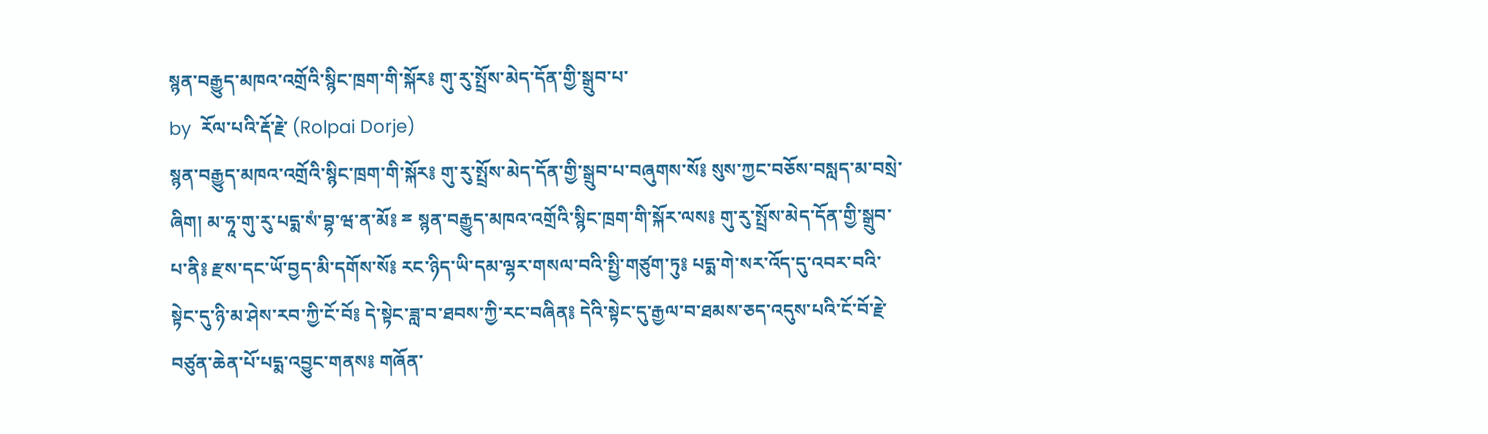སྙན་བརྒྱུད་མཁའ་འགྲོའི་སྙིང་ཁྲག་གི་སྐོར༔ གུ་རུ་སྤྲོས་མེད་དོན་གྱི་སྒྲུབ་པ་
by  རོལ་པའི་རྡོ་རྗེ་ (Rolpai Dorje)
སྙན་བརྒྱུད་མཁའ་འགྲོའི་སྙིང་ཁྲག་གི་སྐོར༔ གུ་རུ་སྤྲོས་མེད་དོན་གྱི་སྒྲུབ་པ་བཞུགས་སོ༔ སུས་ཀྱང་བཅོས་བསླད་མ་བསྲེ་ཞིག། མ་ཧཱ་གུ་རུ་པདྨ་སཾ་བྷ་ཝ་ན་མོ༔ ྈ སྙན་བརྒྱུད་མཁའ་འགྲོའི་སྙིང་ཁྲག་གི་སྐོར་ལས༔ གུ་རུ་སྤྲོས་མེད་དོན་གྱི་སྒྲུབ་པ་ནི༔ རྫས་དང་ཡོ་བྱད་མི་དགོས་སོ༔ རང་ཉིད་ཡི་དམ་ལྷར་གསལ་བའི་སྤྱི་གཙུག་ཏུ༔ པདྨ་གེ་སར་འོད་དུ་འབར་བའི་སྟེང་དུ་ཉི་མ་ཤེས་རབ་ཀྱི་ངོ་བོ༔ དེ་སྟེང་ཟླ་བ་ཐབས་ཀྱི་རང་བཞིན༔ དེའི་སྟེང་དུ་རྒྱལ་བ་ཐམས་ཅད་འདུས་པའི་ངོ་བོ་རྗེ་བཙུན་ཆེན་པོ་པདྨ་འབྱུང་གནས༔ གཞོན་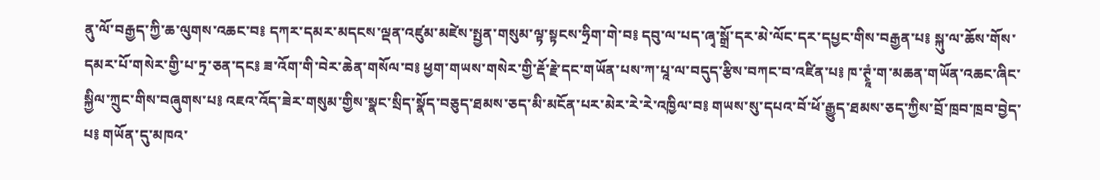ནུ་ལོ་བརྒྱད་ཀྱི་ཆ་ལུགས་འཆང་བ༔ དཀར་དམར་མདངས་ལྡན་འཛུམ་མཛེས་སྤྱན་གསུམ་ལྟ་སྟངས་ཧྲིག་གེ་བ༔ དབུ་ལ་པད་ཞྭ་སྒྲོ་དར་མེ་ལོང་དར་དཔྱང་གིས་བརྒྱན་པ༔ སྐུ་ལ་ཆོས་གོས་དམར་པོ་གསེར་གྱི་པ་ཏྲ་ཅན་དང༔ ཟ་འོག་གི་བེར་ཆེན་གསོལ་བ༔ ཕྱག་གཡས་གསེར་གྱི་རྡོ་རྗེ་དང་གཡོན་པས་ཀ་པཱ་ལ་བདུད་རྩིས་བཀང་བ་འཛིན་པ༔ ཁ་ཊྭཱཾ་ག་མཆན་གཡོན་འཆང་ཞིང་སྐྱིལ་ཀྲུང་གིས་བཞུགས་པ༔ འཇའ་འོད་ཟེར་གསུམ་གྱིས་སྣང་སྲིད་སྣོད་བཅུད་ཐམས་ཅད་མི་མངོན་པར་མེར་རེ་རེ་འཁྱིལ་བ༔ གཡས་སུ་དཔའ་བོ་ཕོ་རྒྱུད་ཐམས་ཅད་ཀྱིས་བྲོ་ཁྲབ་ཁྲབ་བྱེད་པ༔ གཡོན་དུ་མཁའ་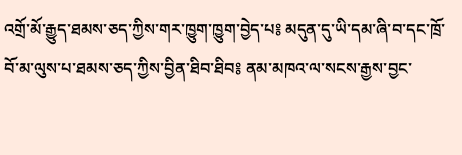འགྲོ་མོ་རྒྱུད་ཐམས་ཅད་ཀྱིས་གར་ཁྱུག་ཁྱུག་བྱེད་པ༔ མདུན་དུ་ཡི་དམ་ཞི་བ་དང་ཁྲོ་བོ་མ་ལུས་པ་ཐམས་ཅད་ཀྱིས་བྱིན་ཐིབ་ཐིབ༔ ནམ་མཁའ་ལ་སངས་རྒྱས་བྱང་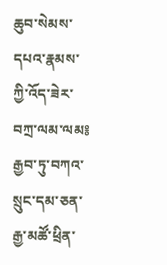ཆུབ་སེམས་དཔའ་རྣམས་ཀྱི་འོད་ཟེར་བཀྲ་ལམ་ལམ༔ རྒྱབ་ཏུ་བཀའ་སྲུང་དམ་ཅན་རྒྱ་མཚོ་ཕྲིན་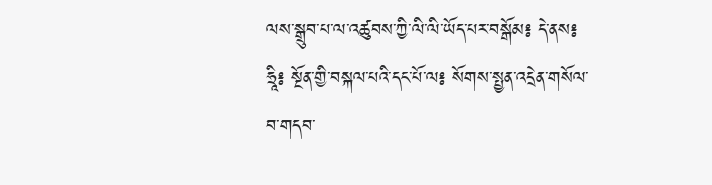ལས་སྒྲུབ་པ་ལ་འཚུབས་ཀྱི་ལི་ལི་ཡོད་པར་བསྒོམ༔ དེ་ནས༔ ཧྲཱི༔ སྔོན་གྱི་བསྐལ་པའི་དང་པོ་ལ༔ སོགས་སྤྱན་འདྲེན་གསོལ་བ་གདབ་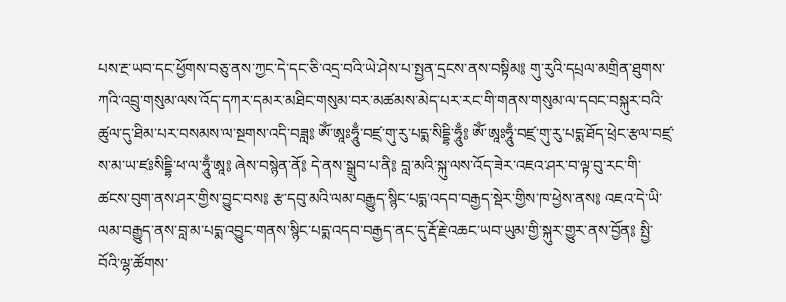པས་རྔ་ཡབ་དང་ཕྱོགས་བཅུ་ནས་ཀྱང་དེ་དང་ཅི་འདྲ་བའི་ཡེ་ཤེས་པ་སྤྱན་དྲངས་ནས་བསྟིམ༔ གུ་རུའི་དཔྲལ་མགྲིན་ཐུགས་ཀའི་འབྲུ་གསུམ་ལས་འོད་དཀར་དམར་མཐིང་གསུམ་བར་མཚམས་མེད་པར་རང་གི་གནས་གསུམ་ལ་དབང་བསྐུར་བའི་ཚུལ་དུ་ཐིམ་པར་བསམས་ལ་སྔགས་འདི་བཟླ༔ ཨོཾ་ཨཱཿཧཱུྃ་བཛྲ་གུ་རུ་པདྨ་སིདྡྷི་ཧཱུྃ༔ ཨོཾ་ཨཱཿཧཱུྃ་བཛྲ་གུ་རུ་པདྨ་ཐོད་ཕྲེང་རྩལ་བཛྲ་ས་མ་ཡ་ཛཿསིདྡྷི་ཕ་ལ་ཧཱུྃ་ཨཱ༔ ཞེས་བསྙེན་ནོ༔ དེ་ནས་སྒྲུབ་པ་ནི༔ བླ་མའི་སྐུ་ལས་འོད་ཟེར་འཇའ་ཤར་བ་ལྟ་བུ་རང་གི་ཚངས་བུག་ནས་ཤར་གྱིས་བྱུང་བས༔ རྩ་དབུ་མའི་ལམ་བརྒྱུད་སྙིང་པདྨ་འདབ་བརྒྱད་སྡེར་གྱིས་ཁ་ཕྱེས་ནས༔ འཇའ་དེ་ཡི་ལམ་བརྒྱུད་ནས་བླ་མ་པདྨ་འབྱུང་གནས་སྙིང་པདྨ་འདབ་བརྒྱད་ནང་དུ་རྡོ་རྗེ་འཆང་ཡབ་ཡུམ་གྱི་སྐུར་གྱུར་ནས་བྱོན༔ སྤྱི་བོའི་ལྷ་ཚོགས་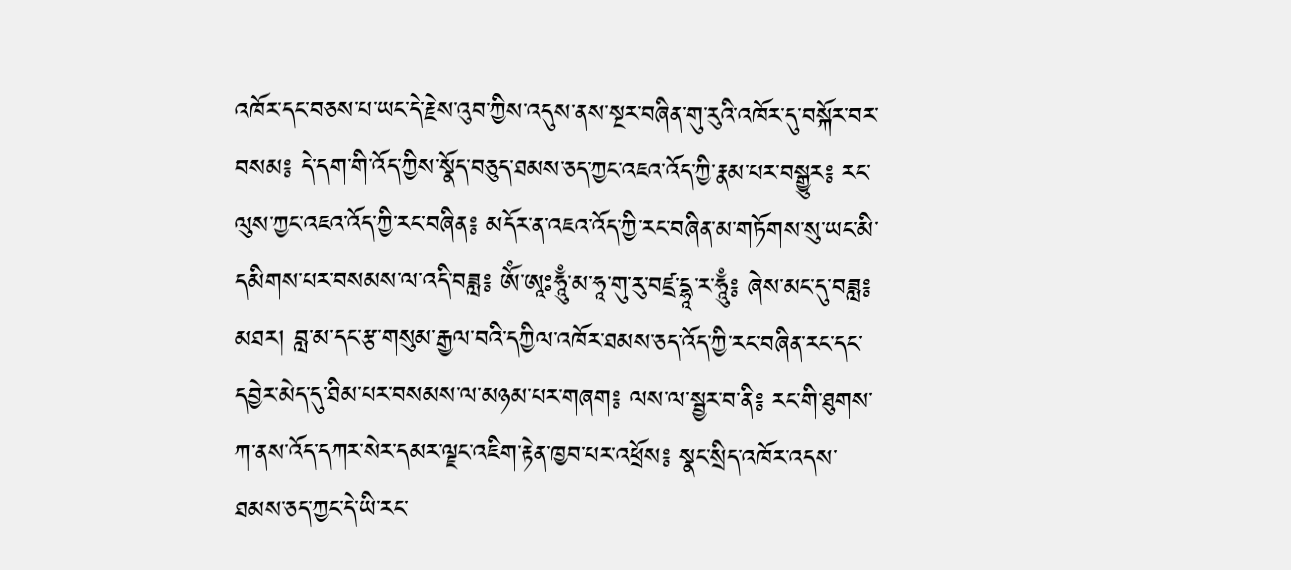འཁོར་དང་བཅས་པ་ཡང་དེ་རྗེས་འུབ་ཀྱིས་འདུས་ནས་སྔར་བཞིན་གུ་རུའི་འཁོར་དུ་བསྐོར་བར་བསམ༔ དེ་དག་གི་འོད་ཀྱིས་སྣོད་བཅུད་ཐམས་ཅད་ཀྱང་འཇའ་འོད་ཀྱི་རྣམ་པར་བསྒྱུར༔ རང་ལུས་ཀྱང་འཇའ་འོད་ཀྱི་རང་བཞིན༔ མདོར་ན་འཇའ་འོད་ཀྱི་རང་བཞིན་མ་གཏོགས་སུ་ཡང་མི་དམིགས་པར་བསམས་ལ་འདི་བཟླ༔ ཨོཾ་ཨཱཿཧཱུྃ་མ་ཧཱ་གུ་རུ་བཛྲ་དྷཱ་ར་ཧཱུྃ༔ ཞེས་མང་དུ་བཟླ༔ མཐར། བླ་མ་དང་རྩ་གསུམ་རྒྱལ་བའི་དཀྱིལ་འཁོར་ཐམས་ཅད་འོད་ཀྱི་རང་བཞིན་རང་དང་དབྱེར་མེད་དུ་ཐིམ་པར་བསམས་ལ་མཉམ་པར་གཞག༔ ལས་ལ་སྦྱར་བ་ནི༔ རང་གི་ཐུགས་ཀ་ནས་འོད་དཀར་སེར་དམར་ལྗང་འཇིག་རྟེན་ཁྱབ་པར་འཕྲོས༔ སྣང་སྲིད་འཁོར་འདས་ཐམས་ཅད་ཀྱང་དེ་ཡི་རང་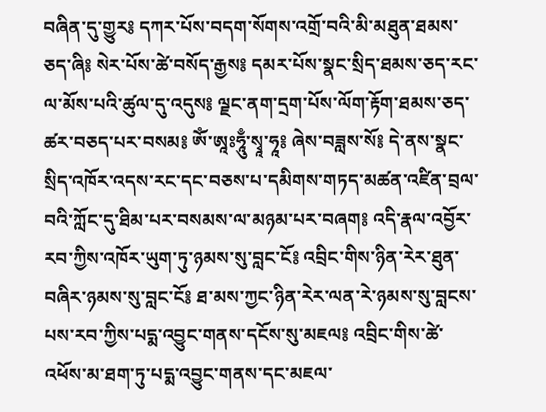བཞིན་དུ་གྱུར༔ དཀར་པོས་བདག་སོགས་འགྲོ་བའི་མི་མཐུན་ཐམས་ཅད་ཞི༔ སེར་པོས་ཚེ་བསོད་རྒྱས༔ དམར་པོས་སྣང་སྲིད་ཐམས་ཅད་རང་ལ་མོས་པའི་ཚུལ་དུ་འདུས༔ ལྗང་ནག་དྲག་པོས་ལོག་རྟོག་ཐམས་ཅད་ཚར་བཅད་པར་བསམ༔ ཨོཾ་ཨཱཿཧཱུྃ་སྭཱ་ཧཱ༔ ཞེས་བཟླས་སོ༔ དེ་ནས་སྣང་སྲིད་འཁོར་འདས་རང་དང་བཅས་པ་དམིགས་གཏད་མཚན་འཛིན་བྲལ་བའི་ཀློང་དུ་ཐིམ་པར་བསམས་ལ་མཉམ་པར་བཞག༔ འདི་རྣལ་འབྱོར་རབ་ཀྱིས་འཁོར་ཡུག་ཏུ་ཉམས་སུ་བླང་ངོ༔ འབྲིང་གིས་ཉིན་རེར་ཐུན་བཞིར་ཉམས་སུ་བླང་ངོ༔ ཐ་མས་ཀྱང་ཉིན་རེར་ལན་རེ་ཉམས་སུ་བླངས་པས་རབ་ཀྱིས་པདྨ་འབྱུང་གནས་དངོས་སུ་མཇལ༔ འབྲིང་གིས་ཚེ་འཕོས་མ་ཐག་ཏུ་པདྨ་འབྱུང་གནས་དང་མཇལ་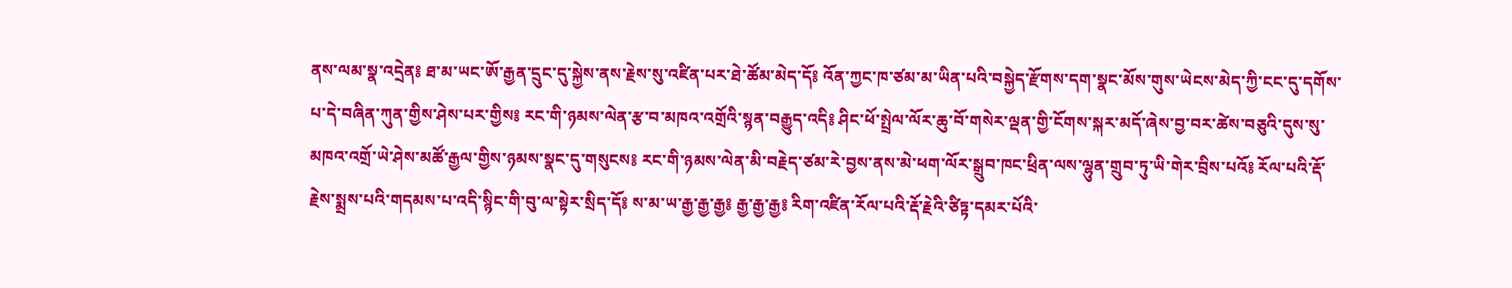ནས་ལམ་སྣ་འདྲེན༔ ཐ་མ་ཡང་ཨོ་རྒྱན་དྲུང་དུ་སྐྱེས་ནས་རྗེས་སུ་འཛིན་པར་ཐེ་ཚོམ་མེད་དོ༔ འོན་ཀྱང་ཁ་ཙམ་མ་ཡིན་པའི་བསྐྱེད་རྫོགས་དག་སྣང་མོས་གུས་ཡེངས་མེད་ཀྱི་ངང་དུ་དགོས་པ་དེ་བཞིན་ཀུན་གྱིས་ཤེས་པར་གྱིས༔ རང་གི་ཉམས་ལེན་རྩ་བ་མཁའ་འགྲོའི་སྙན་བརྒྱུད་འདི༔ ཤིང་ཕོ་སྤྲེལ་ལོར་ཆུ་བོ་གསེར་ལྡན་གྱི་ངོགས་སྐར་མདོ་ཞེས་བྱ་བར་ཚེས་བཅུའི་དུས་སུ་མཁའ་འགྲོ་ཡེ་ཤེས་མཚོ་རྒྱལ་གྱིས་ཉམས་སྣང་དུ་གསུངས༔ རང་གི་ཉམས་ལེན་མི་བརྗེད་ཙམ་རེ་བྱས་ནས་མེ་ཕག་ལོར་སྒྲུབ་ཁང་ཕྲིན་ལས་ལྷུན་གྲུབ་ཏུ་ཡི་གེར་བྲིས་པའོ༔ རོལ་པའི་རྡོ་རྗེས་སྨྲས་པའི་གདམས་པ་འདི་སྙིང་གི་བུ་ལ་སྟེར་སྲིད་དོ༔ ས་མ་ཡ་རྒྱ་རྒྱ་རྒྱ༔ རྒྱ་རྒྱ་རྒྱ༔ རིག་འཛིན་རོལ་པའི་རྡོ་རྗེའི་ཙིཏྟ་དམར་པོའི་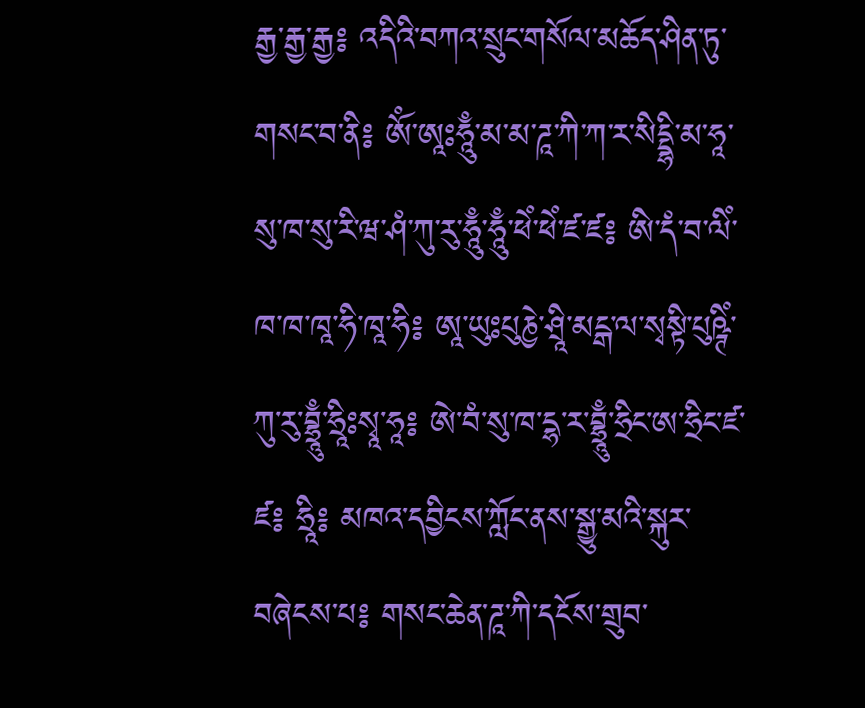རྒྱ་རྒྱ་རྒྱ༔ འདིའི་བཀའ་སྲུང་གསོལ་མཆོད་ཤིན་ཏུ་གསང་བ་ནི༔ ཨོཾ་ཨཱཿཧཱུྃ་མ་མ་ཌཱ་ཀི་ཀ་ར་སིདྡྷི་མ་ཧཱ་སུ་ཁ་སུ་རི་ཝ་ཤཾ་ཀུ་རུ་ཧཱུྃ་ཧཱུྃ་ཕེཾ་ཕེཾ་ཛ་ཛ༔ ཨི་དཾ་བ་ལིཾ་ཁ་ཁ་ཁཱ་ཧི་ཁཱ་ཧི༔ ཨཱ་ཡུཿཔུཎྱེ་ཤྲཱི་མངྒ་ལ་སྭསྟི་པུཥྚིཾ་ཀུ་རུ་བྷྲཱུྃ་ཧྲཱིཿསྭཱ་ཧཱ༔ ཨེ་བཾ་སུ་ཁ་དྷ་ར་བྷྲཱུྃ་ཧྲིང་ཨ་ཧྲིང་ཛ་ཛ༔ ཧྲཱི༔ མཁའ་དབྱིངས་ཀློང་ནས་སྒྱུ་མའི་སྐུར་བཞེངས་པ༔ གསང་ཆེན་ཌཱ་ཀི་དངོས་གྲུབ་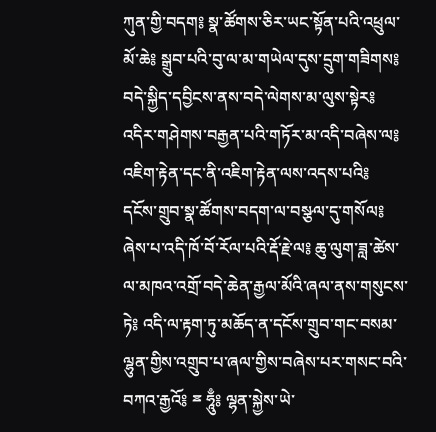ཀུན་གྱི་བདག༔ སྣ་ཚོགས་ཅིར་ཡང་སྟོན་པའི་འཕྲུལ་མོ་ཆེ༔ སྒྲུབ་པའི་བུ་ལ་མ་གཡེལ་དུས་དྲུག་གཟིགས༔ བདེ་སྐྱིད་དབྱིངས་ནས་བདེ་ལེགས་མ་ལུས་སྟེར༔ འདིར་གཤེགས་བརྒྱན་པའི་གཏོར་མ་འདི་བཞེས་ལ༔ འཇིག་རྟེན་དང་ནི་འཇིག་རྟེན་ལས་འདས་པའི༔ དངོས་གྲུབ་སྣ་ཚོགས་བདག་ལ་བསྩལ་དུ་གསོལ༔ ཞེས་པ་འདི་ཁོ་བོ་རོལ་པའི་རྡོ་རྗེ་ལ༔ ཆུ་ལུག་ཟླ་ཚེས་ལ་མཁའ་འགྲོ་བདེ་ཆེན་རྒྱལ་མོའི་ཞལ་ནས་གསུངས་ཏེ༔ འདི་ལ་རྟག་ཏུ་མཆོད་ན་དངོས་གྲུབ་གང་བསམ་ལྷུན་གྱིས་འགྲུབ་པ་ཞལ་གྱིས་བཞེས་པར་གསང་བའི་བཀའ་རྒྱའོ༔ ྈ ཧཱུྃ༔ ལྷན་སྐྱེས་ཡེ་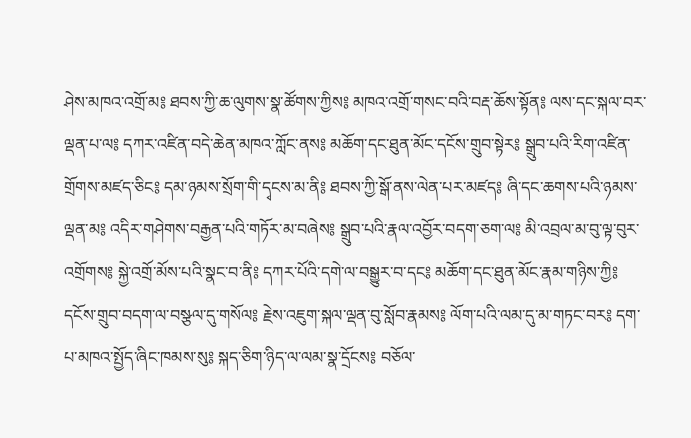ཤེས་མཁའ་འགྲོ་མ༔ ཐབས་ཀྱི་ཆ་ལུགས་སྣ་ཚོགས་ཀྱིས༔ མཁའ་འགྲོ་གསང་བའི་བརྡ་ཆོས་སྟོན༔ ལས་དང་སྐལ་བར་ལྡན་པ་ལ༔ དཀར་འཛིན་བདེ་ཆེན་མཁའ་ཀློང་ནས༔ མཆོག་དང་ཐུན་མོང་དངོས་གྲུབ་སྟེར༔ སྒྲུབ་པའི་རིག་འཛིན་གྲོགས་མཛད་ཅིང༔ དམ་ཉམས་སྲོག་གི་དྭངས་མ་ནི༔ ཐབས་ཀྱི་སྒོ་ནས་ལེན་པར་མཛད༔ ཞི་དང་ཆགས་པའི་ཉམས་ལྡན་མ༔ འདིར་གཤེགས་བརྒྱན་པའི་གཏོར་མ་བཞེས༔ སྒྲུབ་པའི་རྣལ་འབྱོར་བདག་ཅག་ལ༔ མི་འབྲལ་མ་བུ་ལྟ་བུར་འགྲོགས༔ སྐྱེ་འགྲོ་མོས་པའི་སྣང་བ་ནི༔ དཀར་པོའི་དགེ་ལ་བསྒྱུར་བ་དང༔ མཆོག་དང་ཐུན་མོང་རྣམ་གཉིས་ཀྱི༔ དངོས་གྲུབ་བདག་ལ་བསྩལ་དུ་གསོལ༔ རྗེས་འཇུག་སྐལ་ལྡན་བུ་སློབ་རྣམས༔ ལོག་པའི་ལམ་དུ་མ་གཏང་བར༔ དག་པ་མཁའ་སྤྱོད་ཞིང་ཁམས་སུ༔ སྐད་ཅིག་ཉིད་ལ་ལམ་སྣ་དྲོངས༔ བཅོལ་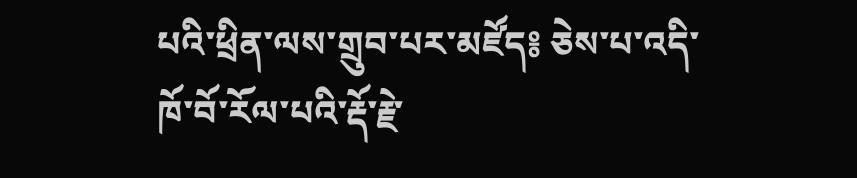པའི་ཕྲིན་ལས་གྲུབ་པར་མཛོད༔ ཅེས་པ་འདི་ཁོ་བོ་རོལ་པའི་རྡོ་རྗེ་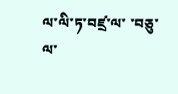ལ་ལི་ཏ་བཛྲ་ལ་ ་བཅུ་ལ་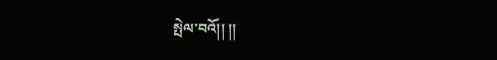སྤེལ་བའོ།། །།